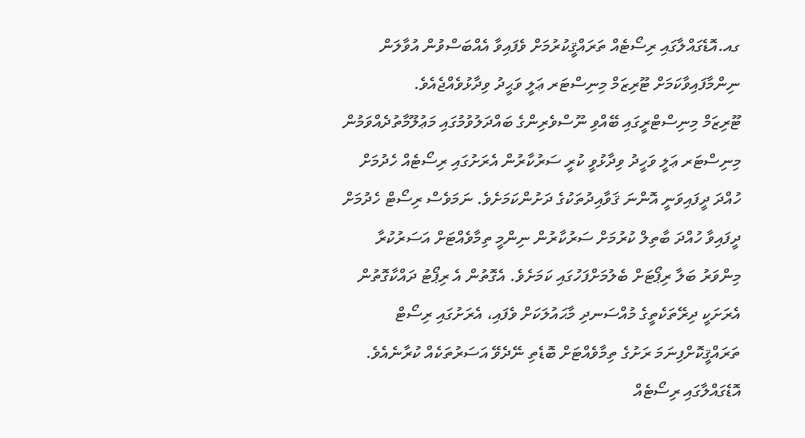ގއ.އޮޑެގައްލާގައި ރިސޯޓެއް ތަރައްޤީކުރުމަށް ވެފައިވާ އެއްބަސްވުން އުވާލަން ނިންމާފައިވާކަމަށް ޓޫރިޒަމް މިނިސްޓަރ ޢަލީ ވަޙީދު ވިދާޅުވެއްޖެއެވެ.
ޓޫރިޒަމް މިނިސްޓްރީގައި ބޭއްވި ނޫސްވެރިންގެ ބައްދަލުވުމުގައި މަޢުލޫމާތުދެއްވަމުން މިނިސްޓަރ ޢަލީ ވަހީދު ވިދާޅުވީ ކުރީ ސަރުކާރުން އެރަށުގައި ރިސޯޓެއް ހެދުމަށް ހުއްދަ ދީފައިވަނީ އޮންނަ ޤަވާއިދުތަކުގެ ދަށުންކަމަށެވެ. ނަމަވެސް ރިސޯޓް ހެދުމަށް ދީފައިވާ ހުއްދަ ބާތިލް ކުރުމަށް ސަރުކާރުން ނިންމީ ތިމާވެއްޓަށް އަސަރުކުރާ މިންވަރު ބަލާ ރިޕޯޓަށް ބެލުމަށްފަހުގައި ކަމަށެވެ. އެގޮތުން އެ ރިޕޯޓު ދައްކާގޮތުން އެރަށަކީ ދިރޭތަކެތީގެ މުއްސަނދި މާޙައުލަކަށް ވެފައި، އެރަށުގައި ރިސޯޓް ތަރައްޤީކޮށްފިނަމަ ރަށުގެ ތިމާވެއްޓަށް ބޮޑެތި ނޭދެވޭ އަސަރުތަކެއް ކުރާނެއެވެ.
އޮޑެގައްލާގައި ރިސޯޓެއް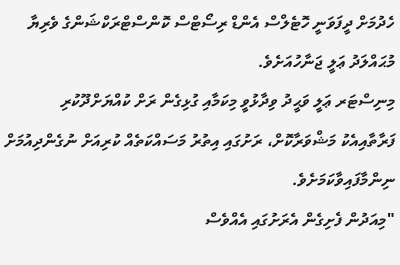ހެދުމަށް ދީފަވަނީ ހޮޓެލްސް އެންޑް ރިސޯޓްސް ކޮންސްޓްރަކްޝަންގެ ވެރިޔާ މުޙައްލަދު ޢަލީ ޖަނާހުއަށެވެ.
މިނިސްޓަރ ޢަލީ ވަޙީދު ވިދާޅުވީ މިކަމާއި ގުޅިގެން ރަށް ކުއްޔަށްދޫކުރި ފަރާތާއިއެކު މަޝްވަރާކޮށް، ރަށުގައި އިތުރު މަސައްކަތެއް ކުރިއަށް ނުގެންދިއުމަށް ނިންމާފައިވާކަމަށެވެ.
"މިއަދުން ފެށިގެން އެރަށުގައި އެއްވެސް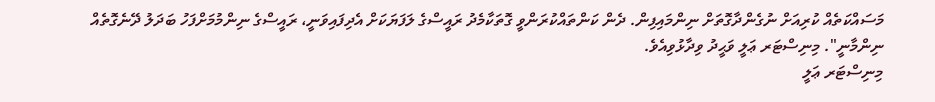މަސައްކަތެއް ކުރިއަށް ނުގެންދާގޮތަށް ނިންމައިފިން. ދެން ކަންތައްކުރަންވީ ގޮތަކާމެދު ރައީސްގެ ލަފަޔަކަށް އެދިފައިވަނީ، ރައީސްގެ ނިންމުމަށްފަހު ބަދަލު ދޭނެގޮތެއް ނިންމާނީ". މިނިސްޓަރ ޢަލީ ވަޙީދު ވިދާޅުވިއެވެ.
މިނިސްޓަރ ޢަލީ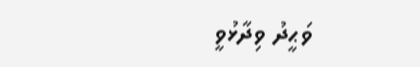ވަޙީދު ވިދާޅުވީ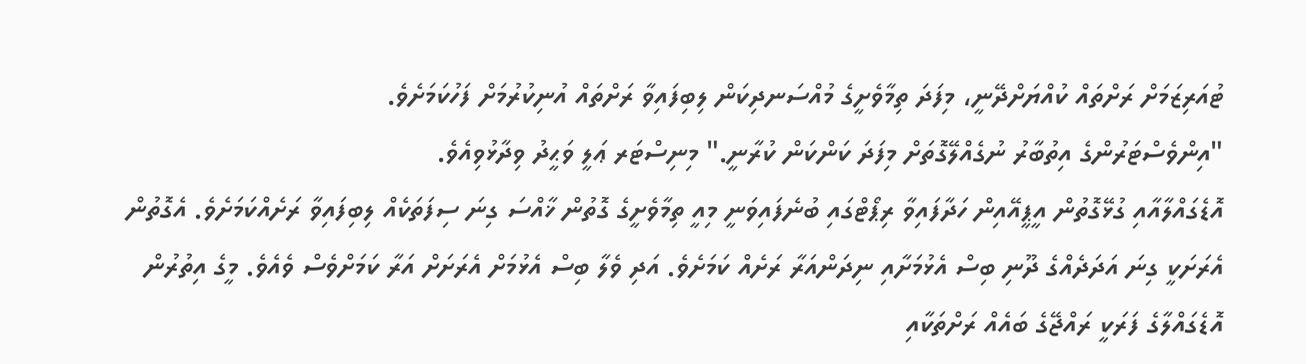ޓުއަރިޒަމަށް ރަށްތައް ކުއްޔަށްދޭނީ، މިފަދަ ތިމާވެށީގެ މުއްސަނދިކަން ލިބިފައިވާ ރަށްތައް އުނިކުރުމަށް ފަހުކަމަށެވެ.
"އިންވެސްޓަރުންގެ އިތުބާރު ނުގެއްލޭގޮތަށް މިފަދަ ކަންކަން ކުރާނީ." މިނިސްޓަރ ޢަލީ ވަޙީދު ވިދާޅުވިއެވެ.
އޮޑެގައްލާއާއި ގުޅޭގޮތުން އީޕީއޭއިން ހަދާފައިވާ ރިޕޯޓްގައި ބުނެފައިވަނީ މިއީ ތިމާވެށީގެ ގޮތުން ޚާއްސަ ގިނަ ސިފަތަކެއް ލިބިފައިވާ ރަށެއްކަމަށެވެ. އެގޮތުން އެރަށަކީ ގިނަ އަދަދެއްގެ ދޫނި ބިސް އެޅުމަށާއި ނިދަންއަރާ ރަށެއް ކަމަށެވެ. އަދި ވެލާ ބިސް އެޅުމަށް އެރަށަށް އަރާ ކަމަށްވެސް ވެއެވެ. މީގެ އިތުރުން އޮޑެގައްލާގެ ފަރަކީ ރައްޖޭގެ ބައެއް ރަށްތަކާއި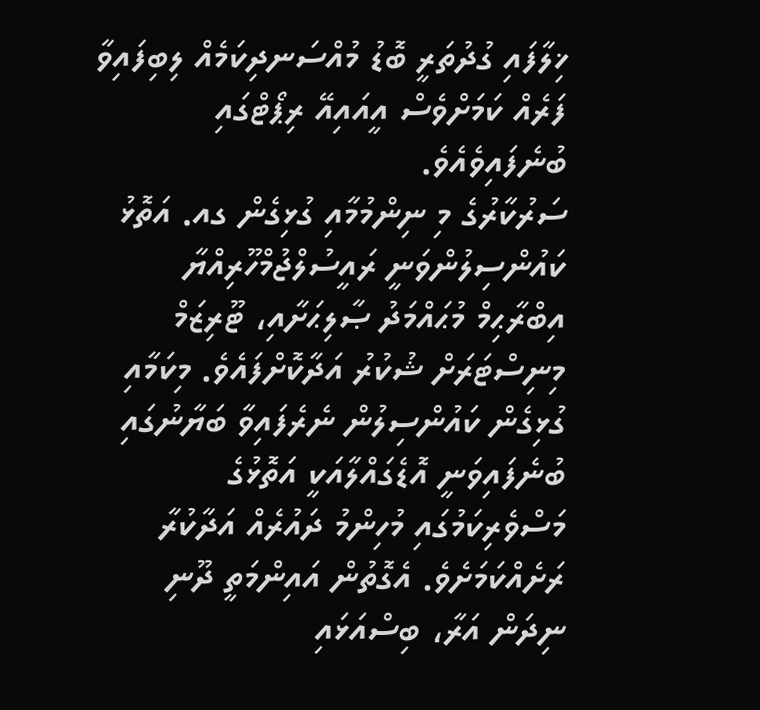ޚިލާފައި ގުދުތަރީ ބޮޑު މުއްސަނދިކަމެއް ލިބިފައިވާ ފަރެއް ކަމަށްވެސް އީއައިއޭ ރިޕޯޓްގައި ބުނެފައިވެއެވެ.
ސަރުކާރުގެ މި ނިންމުމާއި ގުޅިގެން ގއ. އަތޮޅު ކައުންސިލުންވަނީ ރައީސުލްޖުމްހޫރިއްޔާ އިބްރާޙިމް މުޙައްމަދު ޞާލިޙަށާއި، ޓޫރިޒަމް މިނިސްޓަރަށް ޝުކުރު އަދާކޮށްފައެވެ. މިކަމާއި ގުޅިގެން ކައުންސިލުން ނެރެފައިވާ ބަޔާނުގައި ބުނެފައިވަނީ އޮޑެގައްލާއަކީ އަތޮޅުގެ މަސްވެރިކަމުގައި މުހިންމު ދައުރެއް އަދާކުރާ ރަށެއްކަމަށެވެ. އެގޮތުން އައިންމަތީ ދޫނި ނިދަން އަރާ، ބިސްއަޅައި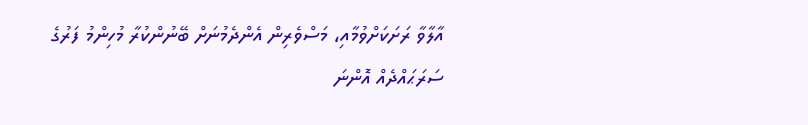އާލާވާ ރަށަކަށްވުމާއި، މަސްވެރިން އެންދެމުނަށް ބޭނުންކުރާ މުހިންމު ފަރުގެ ސަރަޙައްދެއް އޮންނަ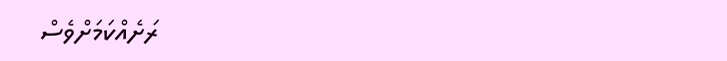ރަށެއްކަމަށްވެސް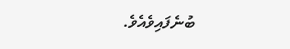ބުނެފައިވެއެވެ.